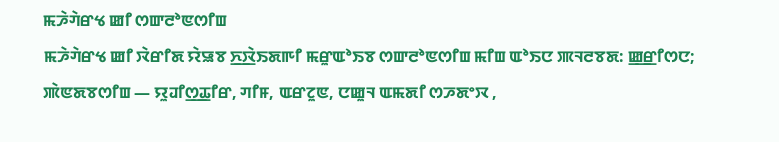ꯃꯍꯥꯚꯥꯔꯠ ꯀꯤ ꯁꯛꯂꯣꯟꯁꯤꯡ
ꯃꯍꯥꯚꯥꯔꯠ ꯀꯤ ꯋꯥꯔꯤꯗ ꯌꯥꯎꯕ ꯈ꯭ꯋꯥꯏꯗꯒꯤ ꯃꯔꯨꯑꯣꯏꯕ ꯁꯛꯂꯣꯟꯁꯤꯡ ꯃꯤꯡ ꯑꯣꯏꯅ ꯄꯜꯂꯕꯗ: ꯀ꯭ꯔꯤꯁꯅ; ꯄꯥꯟꯗꯕꯁꯤꯡ — ꯌꯨꯙꯤꯁ꯭ꯊꯤꯔ, ꯚꯤꯝ, ꯑꯔꯖꯨꯟ, ꯅꯀꯨꯜ ꯑꯃꯗꯤ ꯁꯍꯗꯦꯋ ,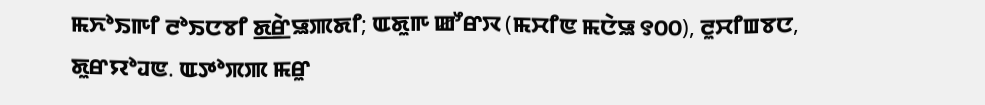ꯃꯈꯣꯏꯒꯤ ꯂꯣꯏꯅꯕꯤ ꯗ꯭ꯔꯥꯎꯄꯗꯤ; ꯑꯗꯨꯒ ꯀꯧꯔꯋ (ꯃꯆꯤꯟ ꯃꯅꯥꯎ ꯱꯰꯰), ꯂꯨꯆꯤꯡꯕꯅ, ꯗꯨꯔꯌꯣꯙꯟ. ꯑꯇꯣꯞꯄ ꯃꯔꯨ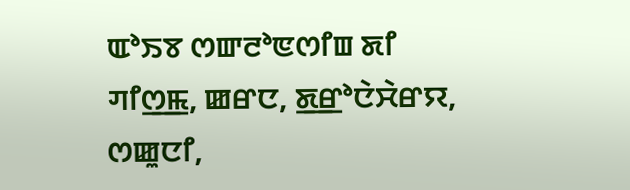ꯑꯣꯏꯕ ꯁꯛꯂꯣꯟꯁꯤꯡ ꯗꯤ ꯚꯤꯁ꯭ꯃ, ꯀꯔꯅ, ꯗ꯭ꯔꯣꯅꯥꯆꯥꯔꯌ, ꯁꯀꯨꯅꯤ,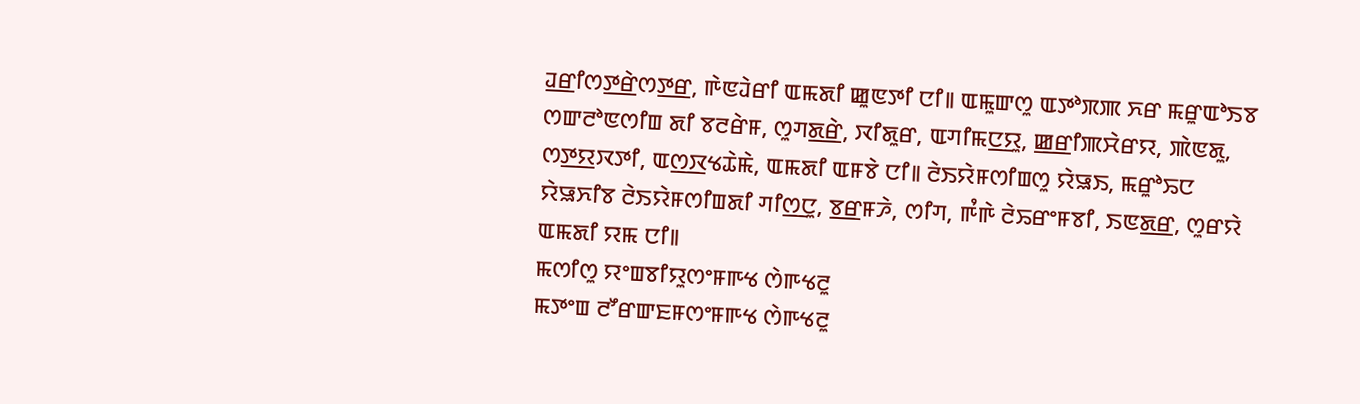ꯙ꯭ꯔꯤꯁꯇ꯭ꯔꯥꯁꯇ꯭ꯔ, ꯒꯥꯟꯙꯥꯔꯤ ꯑꯃꯗꯤ ꯀꯨꯟꯇꯤ ꯅꯤ꯫ ꯑꯃꯨꯛꯁꯨ ꯑꯇꯣꯞꯄ ꯈꯔ ꯃꯔꯨꯑꯣꯏꯕ ꯁꯛꯂꯣꯟꯁꯤꯡ ꯗꯤ ꯕꯂꯔꯥꯝ, ꯁꯨꯚꯗ꯭ꯔꯥ, ꯋꯤꯗꯨꯔ, ꯑꯚꯤꯃꯅ꯭ꯌꯨ, ꯀ꯭ꯔꯤꯄꯆꯥꯔꯌ, ꯄꯥꯟꯗꯨ, ꯁꯇ꯭ꯌꯋꯇꯤ, ꯑꯁ꯭ꯋꯠꯊꯥꯃꯥ, ꯑꯃꯗꯤ ꯑꯝꯕꯥ ꯅꯤ꯫ ꯂꯥꯏꯌꯥꯝꯁꯤꯡꯁꯨ ꯌꯥꯎꯏ, ꯃꯔꯨꯣꯢꯅ ꯌꯥꯎꯈꯤꯕ ꯂꯥꯏꯌꯥꯝꯁꯤꯡꯗꯤ ꯚꯤꯁ꯭ꯅꯨ, ꯕ꯭ꯔꯝꯍꯥ, ꯁꯤꯚ, ꯒꯪꯒꯥ ꯂꯥꯢꯔꯦꯝꯕꯤ, ꯏꯟꯗ꯭ꯔ, ꯁꯨꯔꯌꯥ ꯑꯃꯗꯤ ꯌꯃ ꯅꯤ꯫
ꯃꯁꯤꯁꯨ ꯌꯦꯡꯕꯤꯌꯨꯁꯦꯝꯒꯠ ꯁꯥꯒꯠꯂꯨ
ꯃꯇꯦꯡ ꯂꯧꯔꯛꯐꯝꯁꯦꯝꯒꯠ ꯁꯥꯒꯠꯂꯨ